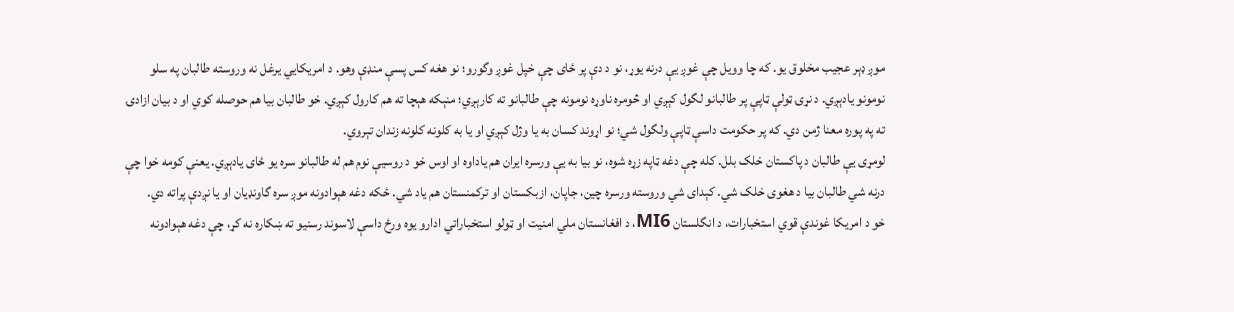موږ ډېر عجیب مخلوق یو. که چا وویل چې غوږ یې درنه یوړ، نو د دې پر ځای چې خپل غوږ وگورو؛ نو هغه کس پسې منډې وهو. د امریکايي یرغل نه وروسته طالبان په سلو نومونو یادېږي. د نړۍ ټولې ټاپې پر طالبانو لگول کېږي او څومره ناوړه نومونه چې طالبانو ته کارېږي؛ منېکه هېچا ته هم کارول کېږي. خو طالبان بیا هم حوصله کوي او د بیان ازادۍ ته په پوره معنا ژمن دي. که پر حکومت داسې ټاپې ولگول شي؛ نو اړوند کسان به یا وژل کېږي او یا به کلونه کلونه زندان تېروي.
لومړی يې طالبان د پاکستان خلک بلل. کله چې دغه ټاپه زړه شوه، نو بیا به یې ورسره ایران هم یاداوه او اوس خو د روسیې نوم هم له طالبانو سره یو ځای یادېږي. یعنې کومه خوا چې درنه شي طالبان بیا د هغوی خلک شي. کېدای شي وروسته ورسره چین، جاپان، ازبکستان او ترکمنستان هم یاد شي. ځکه دغه هېوادونه موږ سره گاونډیان او یا نږدې پراته دي.
خو د امریکا غوندې قوي استخبارات، د انگلستان MI6، د افغانستان ملي امنیت او ټولو استخباراتي ادارو یوه ورځ داسې لاسوند رسنیو ته ښکاره نه کړ، چې دغه هېوادونه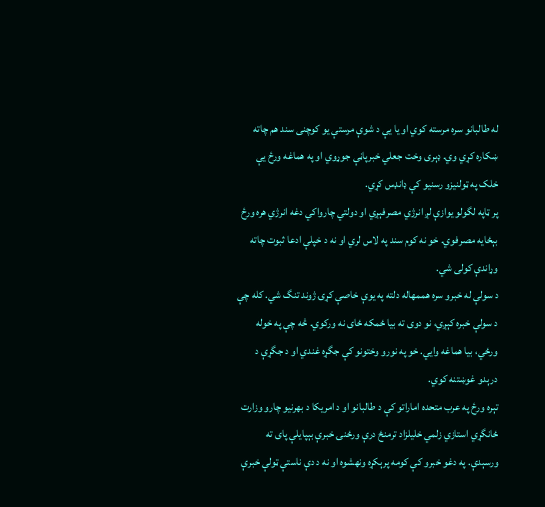له طالبانو سره مرسته کوي او یا یې د شوې مرستې یو کوچنی سند هم چاته ښکاره کړي وي. ډېری وخت جعلي خبرپاڼې جوړوي او په هماغه ورځ یې خلک په ټولنیزو رسنیو کې ډانډس کړي.
پر ټاپه لگولو یوازې لږ انرژي مصرفېږي او دولتي چارواکي دغه انرژي هره ورځ بېځایه مصرفوي. خو نه کوم سند په لاس لري او نه د خپلې ادعا ثبوت چاته وړاندې کولی شي.
د سولې له خبرو سره هممهاله دلته په یوې خاصې کړۍ ژوند تنگ شي. کله چې د سولې خبره کېږي، نو دوی ته بیا ځمکه ځای نه ورکوي. څه چې په خوله ورځي، بیا هماغه وايي. خو په نورو وختونو کې جگړه غندي او د جگړې د درېدو غوښتنه کوي.
تېره ورځ په عرب متحده اماراتو کې د طالبانو او د امریکا د بهرنیو چارو وزارت ځانگړي استازي زلمي خلیلزاد ترمنځ درې ورځنۍ خبرې بېپایلې پای ته ورسېدې. په دغو خبرو کې کومه پرېکړه ونهشوه او نه د دې ناستې ټولې خبرې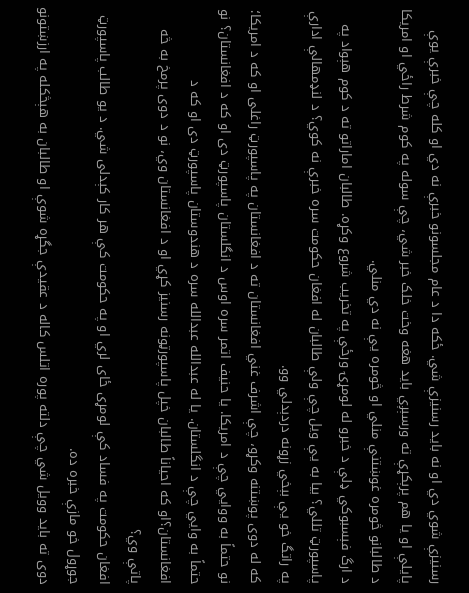رسنیزې شوي دي او نه باید رسنیزې شي. ځکه دا د عام مجلسونو خبرې نه دي او کله چې خبرې یوې پایلې او یا هم پرېکړې ته ورسېږي باید هغه وخت خلک خبر شي، چې سوله په کوم شرط راځي او امریکا د طالبانو څومره غوښتنې منلي او څومره یې نه دي منلي.
د ارگ فېسبوکي ډلې د خبرو له لومړۍ ورځې په تخریب شروع وکړه. طالبان اماراتو ته د کوم هېواد په پاسپورټ تللي؟ بیا به یې ویل چې ولې طالبان له افغان حکومت سره خبرې نه کوي؟ د لنډمهالې ادارې په راتگ خو یې بېخي زړونه دردېدلي وو.
که له دوی پوښتنه وکړو، چې اشرف غني افغانستان ته د افغانستان په پاسپورټ راغلی او که د امریکا؛ نو حتماً به ووايي چې د امریکا. یا حنیف اتمر سره اوس د انگلستان پاسپورټ دی او که د افغانستان؟ نو حتماً به وايي چې د انگلستان. یا له عبدالله عبدالله سره د هندوستان پاسپورټ دی او که د افغانستان؟او که احیاناً طالبان خپل پاسپورټونه رسنیز کړي او د افغانستان وي، نو د دوی پرمخ به څه پاتې وي؟
افغان حکومت په فساد کې لومړی ځای لري او په حکومت کې هر کار کېدلی شي. د یو طالب پاسپورټ جوړول خو مازې خبره ده.
دوی ته باید وویل شي چې دلته پوره اتلس کاله د عقیدې جگړه شوې او طالبان به هېڅکله په ارزښتونو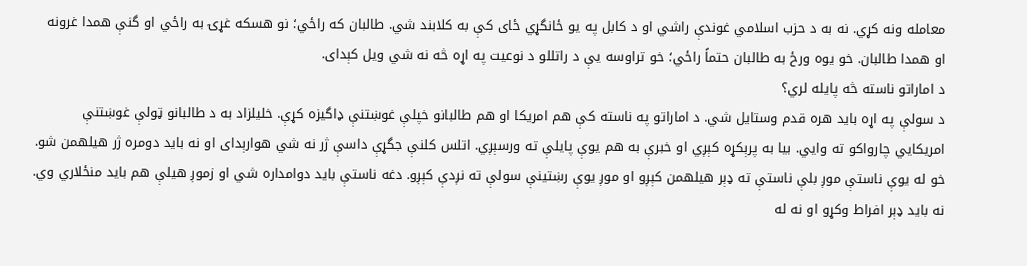معامله ونه کړي. نه به د حزب اسلامي غوندې راشي او د کابل په یو ځانگړي ځای کې به کلابند شي. طالبان که راځي؛ نو هسکه غړۍ به راځي او گنې همدا غرونه او همدا طالبان. خو یوه ورځ به طالبان حتماً راځي؛ خو تراوسه یې د راتللو د نوعیت په اړه څه نه شي ویل کېدای.
د اماراتو ناسته څه پایله لري؟
د سولې په اړه باید هره قدم وستایل شي. د اماراتو په ناسته کې هم امریکا او هم طالبانو خپلې غوښتنې ډاگیزه کړې. خلیلزاد به د طالبانو ټولې غوښتنې امریکايي چارواکو ته وايي. بیا به پرېکړه کېږي او خبرې به هم یوې پایلې ته ورسېږي. اتلس کلنې جگړې داسې ژر نه شي هوارېدای او نه باید دومره ژر هیلهمن شو.
خو له یوې ناستې موږ بلې ناستې ته ډېر هیلهمن کېږو او موږ یوې رښتینې سولې ته نږدې کېږو. دغه ناستې باید دوامداره شي او زموږ هیلې هم باید منځلاري وي. نه باید ډېر افراط وکړو او نه له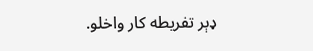ډېر تفریطه کار واخلو.